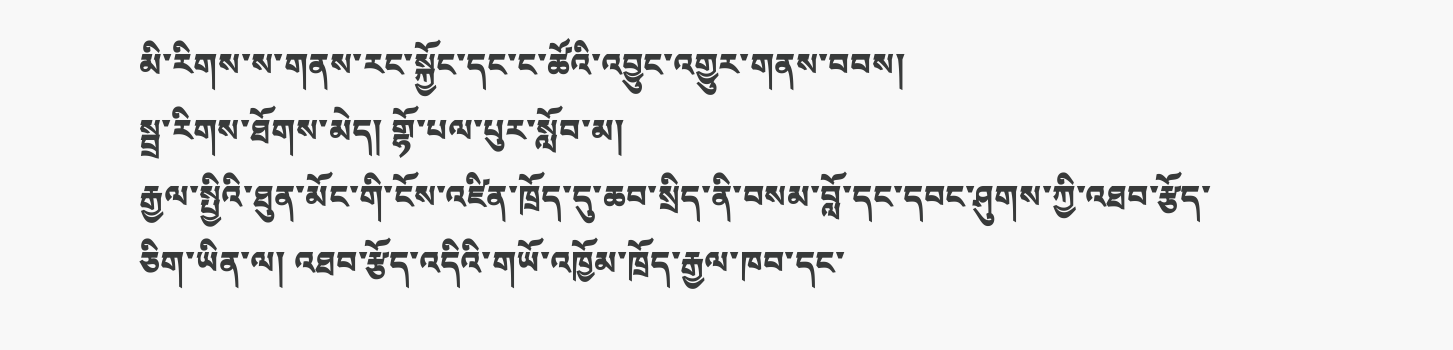མི་རིགས་ས་གནས་རང་སྐྱོང་དང་ང་ཚོའི་འབྱུང་འགྱུར་གནས་བབས།
སྦྲ་རིགས་ཐོགས་མེད། གྷོ་པལ་པུར་སློབ་མ།
རྒྱལ་སྤྱིའི་ཐུན་མོང་གི་ངོས་འཛིན་ཁྲོད་དུ་ཆབ་སྲིད་ནི་བསམ་བློ་དང་དབང་ཤུགས་ཀྱི་འཐབ་རྩོད་ཅིག་ཡིན་ལ། འཐབ་རྩོད་འདིའི་གཡོ་འཁྱོམ་ཁྲོད་རྒྱལ་ཁབ་དང་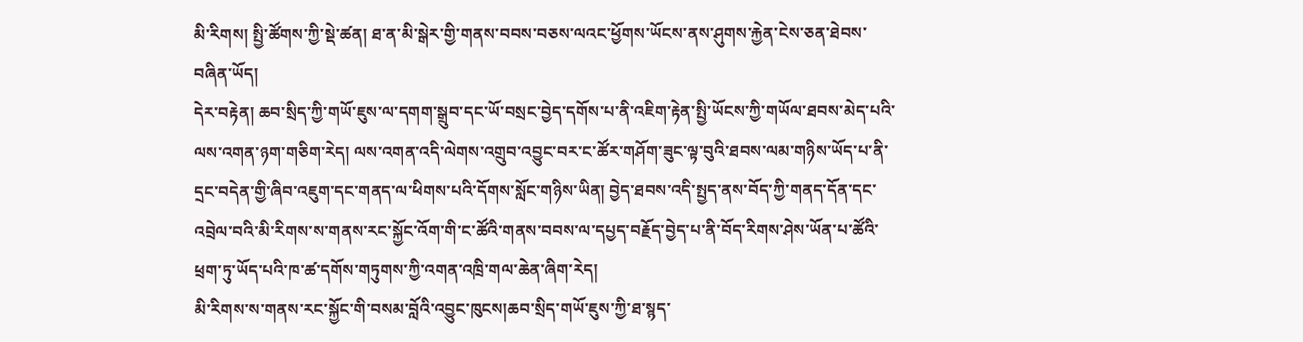མི་རིགས། སྤྱི་ཚོགས་ཀྱི་སྡེ་ཚན། ཐ་ན་མི་སྒེར་གྱི་གནས་བབས་བཅས་ལའང་ཕྱོགས་ཡོངས་ནས་ཤུགས་རྐྱེན་ངེས་ཅན་ཐེབས་བཞིན་ཡོད།
དེར་བརྟེན། ཆབ་སྲིད་ཀྱི་གཡོ་ཇུས་ལ་དགག་སྒྲུབ་དང་ཡོ་བསྲང་བྱེད་དགོས་པ་ནི་འཇིག་རྟེན་སྤྱི་ཡོངས་ཀྱི་གཡོལ་ཐབས་མེད་པའི་ལས་འགན་ཉག་གཅིག་རེད། ལས་འགན་འདི་ལེགས་འགྲུབ་འབྱུང་བར་ང་ཚོར་གཤོག་ཟུང་ལྟ་བུའི་ཐབས་ལམ་གཉིས་ཡོད་པ་ནི་དྲང་བདེན་གྱི་ཞིབ་འཇུག་དང་གནད་ལ་ཕིགས་པའི་དོགས་སློང་གཉིས་ཡིན། བྱེད་ཐབས་འདི་སྤྱད་ནས་བོད་ཀྱི་གནད་དོན་དང་འབྲེལ་བའི་མི་རིགས་ས་གནས་རང་སྐྱོང་འོག་གི་ང་ཚོའི་གནས་བབས་ལ་དཔྱད་བརྗོད་བྱེད་པ་ནི་བོད་རིགས་ཤེས་ཡོན་པ་ཚོའི་ཕྲག་ཏུ་ཡོད་པའི་ཁ་ཚ་དགོས་གཏུགས་ཀྱི་འགན་འཁྲི་གལ་ཆེན་ཞིག་རེད།
མི་རིགས་ས་གནས་རང་སྐྱོང་གི་བསམ་བློའི་འབྱུང་ཁུངས།ཆབ་སྲིད་གཡོ་ཇུས་ཀྱི་ཐ་སྙད་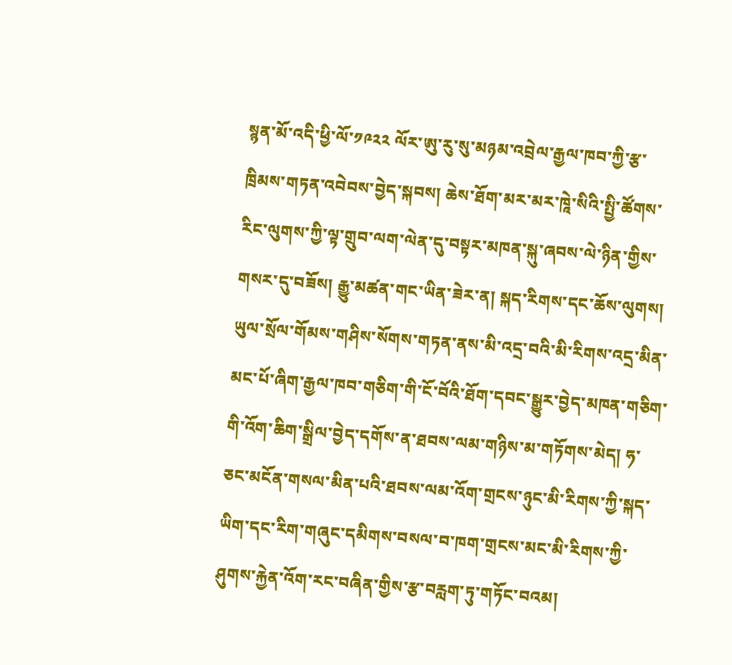སྙན་མོ་འདི་ཕྱི་ལོ་༡༩༢༢ ལོར་ཨུ་རུ་སུ་མཉམ་འབྲེལ་རྒྱལ་ཁབ་ཀྱི་རྩ་ཁྲིམས་གཏན་འབེབས་བྱེད་སྐབས། ཆེས་ཐོག་མར་མར་ཁཱེ་སིའི་སྤྱི་ཚོགས་རིང་ལུགས་ཀྱི་ལྟ་གྲུབ་ལག་ལེན་དུ་བསྟར་མཁན་སྐུ་ཞབས་ལེ་ཉིན་གྱིས་གསར་དུ་བཟོས། རྒྱུ་མཚན་གང་ཡིན་ཟེར་ན། སྐད་རིགས་དང་ཆོས་ལུགས། ཡུལ་སྲོལ་གོམས་གཤིས་སོགས་གཏན་ནས་མི་འདྲ་བའི་མི་རིགས་འདྲ་མིན་མང་པོ་ཞིག་རྒྱལ་ཁབ་གཅིག་གི་ངོ་བོའི་ཐོག་དབང་སྒྱུར་བྱེད་མཁན་གཅིག་གི་འོག་ཆིག་སྒྲིལ་བྱེད་དགོས་ན་ཐབས་ལམ་གཉིས་མ་གཏོགས་མེད། ཧ་ཅང་མངོན་གསལ་མིན་པའི་ཐབས་ལམ་འོག་གྲངས་ཉུང་མི་རིགས་ཀྱི་སྐད་ཡིག་དང་རིག་གཞུང་དམིགས་བསལ་བ་ཁག་གྲངས་མང་མི་རིགས་ཀྱི་ཤུགས་རྐྱེན་འོག་རང་བཞིན་གྱིས་རྩ་བརླག་ཏུ་གཏོང་བའམ།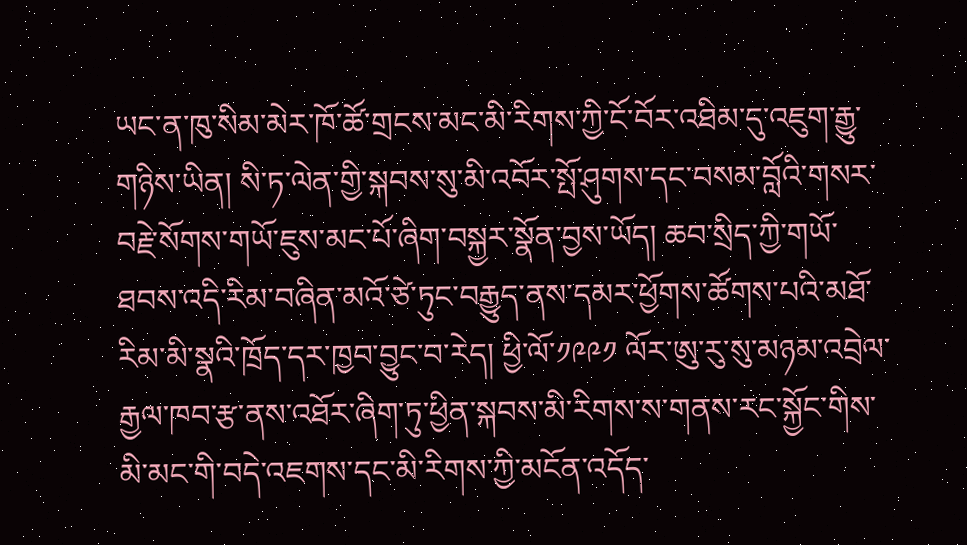ཡང་ན་ཁུ་སིམ་མེར་ཁོ་ཚོ་གྲངས་མང་མི་རིགས་ཀྱི་ངོ་བོར་འཐིམ་དུ་འཇུག་རྒྱུ་གཉིས་ཡིན། སི་ཏ་ལེན་གྱི་སྐབས་སུ་མི་འབོར་སྤོ་ཤུགས་དང་བསམ་བློའི་གསར་བརྗེ་སོགས་གཡོ་ཇུས་མང་པོ་ཞིག་བསྐྱར་སྣོན་བྱས་ཡོད། ཆབ་སྲིད་ཀྱི་གཡོ་ཐབས་འདི་རིམ་བཞིན་མའོ་ཙེ་ཏུང་བརྒྱུད་ནས་དམར་ཕྱོགས་ཚོགས་པའི་མཐོ་རིམ་མི་སྣའི་ཁྲོད་དར་ཁྱབ་བྱུང་བ་རེད། ཕྱི་ལོ་༡༩༩༡ ལོར་ཨུ་རུ་སུ་མཉམ་འབྲེལ་རྒྱལ་ཁབ་རྩ་ནས་འཐོར་ཞིག་ཏུ་ཕྱིན་སྐབས་མི་རིགས་ས་གནས་རང་སྐྱོང་གིས་མི་མང་གི་བདེ་འཇགས་དང་མི་རིགས་ཀྱི་མངོན་འདོད་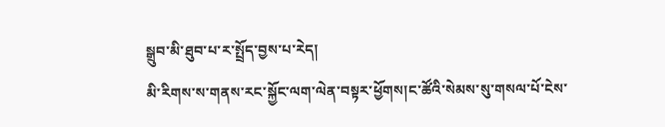སྒྲུབ་མི་ཐུབ་པ་ར་སྤྲོད་བྱས་པ་རེད།
མི་རིགས་ས་གནས་རང་སྐྱོང་ལག་ལེན་བསྟར་ཕྱོགས།ང་ཚོའི་སེམས་སུ་གསལ་པོ་ངེས་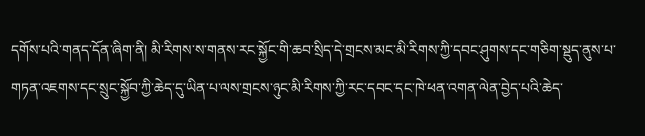དགོས་པའི་གནད་དོན་ཞིག་ནི། མི་རིགས་ས་གནས་རང་སྐྱོང་གི་ཆབ་སྲིད་དེ་གྲངས་མང་མི་རིགས་ཀྱི་དབང་ཤུགས་དང་གཅིག་སྡུད་ནུས་པ་གཏན་འཇགས་དང་སྲུང་སྐྱོབ་ཀྱི་ཆེད་དུ་ཡིན་པ་ལས་གྲངས་ཉུང་མི་རིགས་ཀྱི་རང་དབང་དང་ཁེ་ཕན་འགན་ལེན་བྱེད་པའི་ཆེད་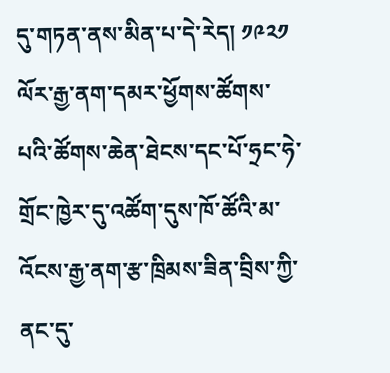དུ་གཏན་ནས་མིན་པ་དེ་རེད། ༡༩༢༡ ལོར་རྒྱ་ནག་དམར་ཕྱོགས་ཚོགས་པའི་ཚོགས་ཆེན་ཐེངས་དང་པོ་ཧྲང་ཧེ་གྲོང་ཁྱེར་དུ་འཚོག་དུས་ཁོ་ཚོའི་མ་འོངས་རྒྱ་ནག་རྩ་ཁྲིམས་ཟིན་བྲིས་ཀྱི་ནང་དུ་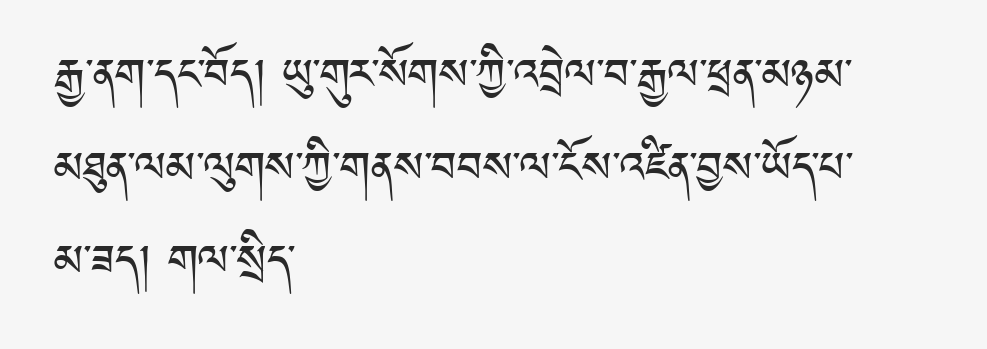རྒྱ་ནག་དང་བོད། ཡུ་གུར་སོགས་ཀྱི་འབྲེལ་བ་རྒྱལ་ཕྲན་མཉམ་མཐུན་ལམ་ལུགས་ཀྱི་གནས་བབས་ལ་ངོས་འཛིན་བྱས་ཡོད་པ་མ་ཟད། གལ་སྲིད་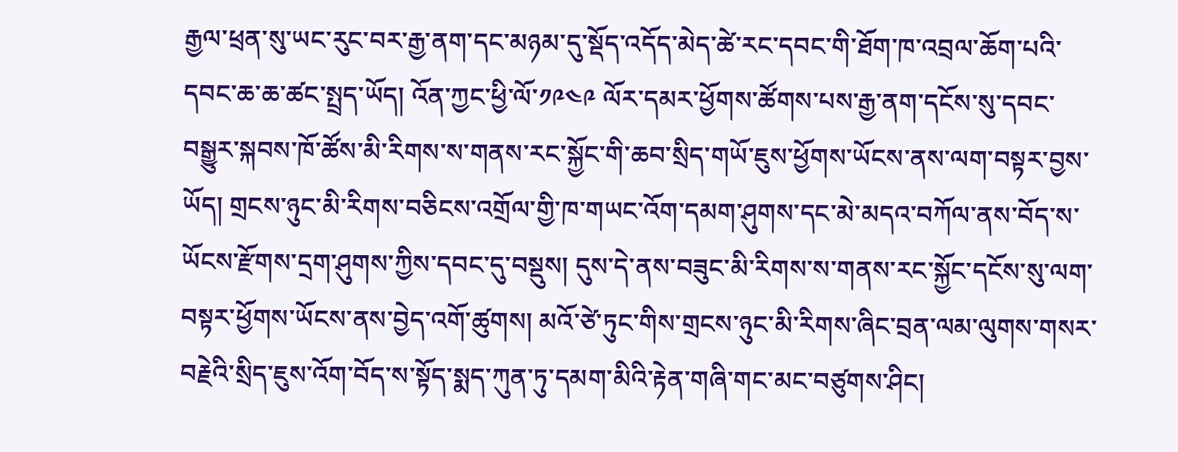རྒྱལ་ཕྲན་སུ་ཡང་རུང་བར་རྒྱ་ནག་དང་མཉམ་དུ་སྡོད་འདོད་མེད་ཚེ་རང་དབང་གི་ཐོག་ཁ་འབྲལ་ཆོག་པའི་དབང་ཆ་ཆ་ཚང་སྤྲད་ཡོད། འོན་ཀྱང་ཕྱི་ལོ་༡༩༤༩ ལོར་དམར་ཕྱོགས་ཚོགས་པས་རྒྱ་ནག་དངོས་སུ་དབང་བསྒྱུར་སྐབས་ཁོ་ཚོས་མི་རིགས་ས་གནས་རང་སྐྱོང་གི་ཆབ་སྲིད་གཡོ་ཇུས་ཕྱོགས་ཡོངས་ནས་ལག་བསྟར་བྱས་ཡོད། གྲངས་ཉུང་མི་རིགས་བཅིངས་འགྲོལ་གྱི་ཁ་གཡང་འོག་དམག་ཤུགས་དང་མེ་མདའ་བཀོལ་ནས་བོད་ས་ཡོངས་རྫོགས་དྲག་ཤུགས་ཀྱིས་དབང་དུ་བསྡུས། དུས་དེ་ནས་བཟུང་མི་རིགས་ས་གནས་རང་སྐྱོང་དངོས་སུ་ལག་བསྟར་ཕྱོགས་ཡོངས་ནས་བྱེད་འགོ་ཚུགས། མའོ་ཙེ་ཏུང་གིས་གྲངས་ཉུང་མི་རིགས་ཞིང་བྲན་ལམ་ལུགས་གསར་བརྗེའི་སྲིད་ཇུས་འོག་བོད་ས་སྟོད་སྨད་ཀུན་ཏུ་དམག་མིའི་རྟེན་གཞི་གང་མང་བཙུགས་ཤིང།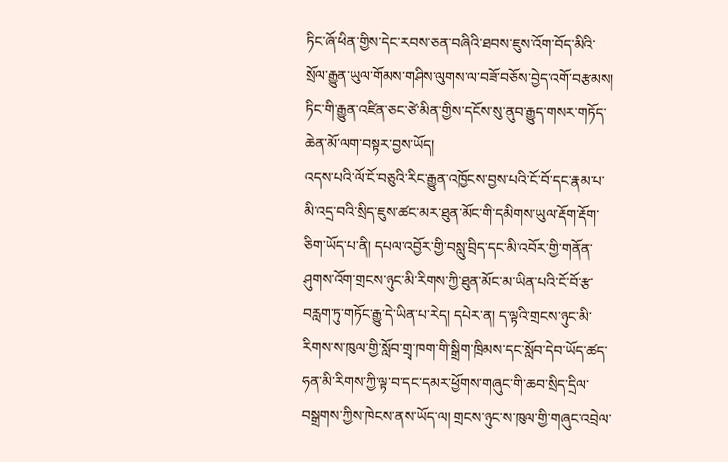ཏིང་ཞོ་ཕིན་གྱིས་དེང་རབས་ཅན་བཞིའི་ཐབས་ཇུས་འོག་བོད་མིའི་སྲོལ་རྒྱུན་ཡུལ་གོམས་གཤིས་ལུགས་ལ་བཟོ་བཅོས་བྱེད་འགོ་བརྩམས། ཏིང་གི་རྒྱུན་འཛིན་ཅང་ཙེ་མིན་གྱིས་དངོས་སུ་ནུབ་རྒྱུད་གསར་གཏོད་ཆེན་མོ་ལག་བསྟར་བྱས་ཡོད།
འདས་པའི་ལོ་ངོ་བཅུའི་རིང་རྒྱུན་འཁྱོངས་བྱས་པའི་ངོ་བོ་དང་རྣམ་པ་མི་འདྲ་བའི་སྲིད་ཇུས་ཚང་མར་ཐུན་མོང་གི་དམིགས་ཡུལ་རྡོག་རྡོག་ཅིག་ཡོད་པ་ནི། དཔལ་འབྱོར་གྱི་བསླུ་བྲིད་དང་མི་འབོར་གྱི་གནོན་ཤུགས་འོག་གྲངས་ཉུང་མི་རིགས་ཀྱི་ཐུན་མོང་མ་ཡིན་པའི་ངོ་བོ་རྩ་བརླག་ཏུ་གཏོང་རྒྱུ་དེ་ཡིན་པ་རེད། དཔེར་ན། ད་ལྟའི་གྲངས་ཉུང་མི་རིགས་ས་ཁུལ་གྱི་སློབ་གྲྭ་ཁག་གི་སྒྲིག་ཁྲིམས་དང་སློབ་དེབ་ཡོད་ཚད་ཧན་མི་རིགས་ཀྱི་ལྟ་བ་དང་དམར་ཕྱོགས་གཞུང་གི་ཆབ་སྲིད་དྲིལ་བསྒྲགས་ཀྱིས་ཁེངས་ནས་ཡོད་ལ། གྲངས་ཉུང་ས་ཁུལ་གྱི་གཞུང་འབྲེལ་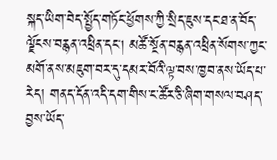སྐད་ཡིག་བེད་སྤྱོད་གཏོང་ཕྱོགས་ཀྱི་སྲིད་ཇུས་དང་ཐ་ན་བོད་ལྗོངས་བརྙན་འཕྲིན་དང། མཚོ་སྔོན་བརྙན་འཕྲིན་སོགས་ཀྱང་མགོ་ནས་མཇུག་བར་དུ་དམར་བོའི་ལྟ་བས་ཁྱབ་ནས་ཡོད་པ་རེད། གནད་དོན་འདི་དག་གིས་ང་ཚོར་ཅི་ཞིག་གསལ་བཤད་བྱས་ཡོད་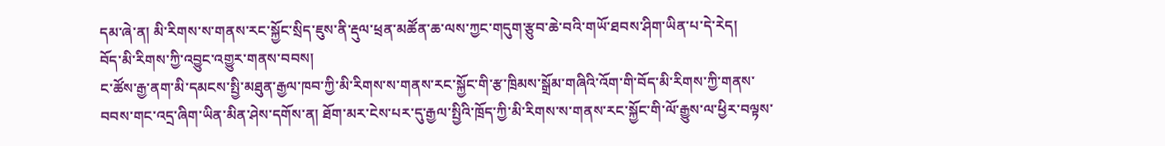དམ་ཞེ་ན། མི་རིགས་ས་གནས་རང་སྐྱོང་སྲིད་ཇུས་ནི་རྡུལ་ཕྲན་མཚོན་ཆ་ལས་ཀྱང་གདུག་རྩུབ་ཆེ་བའི་གཡོ་ཐབས་ཤིག་ཡིན་པ་དེ་རེད།
བོད་མི་རིགས་ཀྱི་འབྱུང་འགྱུར་གནས་བབས།
ང་ཚོས་རྒྱ་ནག་མི་དམངས་སྤྱི་མཐུན་རྒྱལ་ཁབ་ཀྱི་མི་རིགས་ས་གནས་རང་སྐྱོང་གི་རྩ་ཁྲིམས་སྒྲོམ་གཞིའི་འོག་གི་བོད་མི་རིགས་ཀྱི་གནས་བབས་གང་འདྲ་ཞིག་ཡིན་མིན་ཤེས་དགོས་ན། ཐོག་མར་ངེས་པར་དུ་རྒྱལ་སྤྱིའི་ཁྲོད་ཀྱི་མི་རིགས་ས་གནས་རང་སྐྱོང་གི་ལོ་རྒྱུས་ལ་ཕྱིར་བལྟས་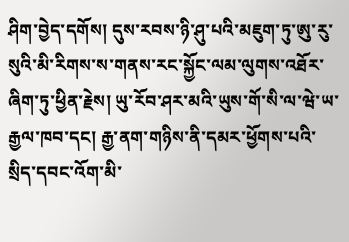ཤིག་བྱེད་དགོས། དུས་རབས་ཉི་ཤུ་པའི་མཇུག་ཏུ་ཨུ་རུ་སུའི་མི་རིགས་ས་གནས་རང་སྐྱོང་ལམ་ལུགས་འཐོར་ཞིག་ཏུ་ཕྱིན་རྗེས། ཡུ་རོབ་ཤར་མའི་ཡུས་གོ་སི་ལ་ཝེ་ཡ་རྒྱལ་ཁབ་དང། རྒྱ་ནག་གཉིས་ནི་དམར་ཕྱོགས་པའི་སྲིད་དབང་འོག་མི་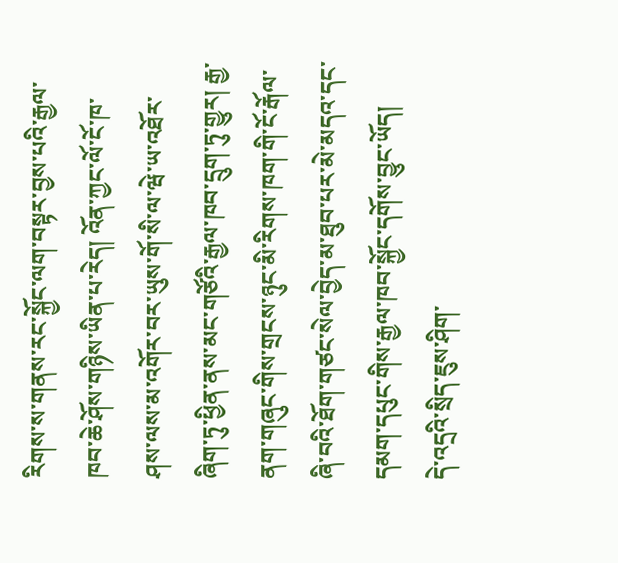རིགས་ས་གནས་རང་སྐྱོང་ལག་བསྟར་བྱས་པའི་རྒྱལ་ཁབ་ཆེ་ཤོས་གཉིས་ཡིན་པ་རེད། འོན་ཀྱང་ལོ་ངོ་ཁ་ཤས་ལས་མ་འགོར་བར་ཡུས་གོ་སི་ལ་ཝེ་ཡ་འཐོར་ཞིག་ཏུ་ཕྱིན་ནས་མང་གཙོའི་རྒྱལ་ཁབ་དྲུག་ཏུ་གྱུར། རྒྱ་ནག་གཞུང་གིས་གྲངས་ཉུང་མི་རིགས་ཁག་གི་ངོ་རྒོལ་ཞི་བའི་ཐོག་གཙང་སེལ་བྱེད་མ་ཐུབ་པར་མེ་མདའ་དང་དམག་དཔུང་གིས་རྒྱལ་ཁབ་སྐྱོང་དགོས་བྱུང་ཡོད།
དེ་འདྲའི་སྲིད་ཇུས་ཤིག་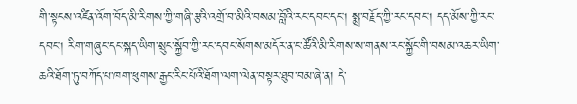གི་སྟངས་འཛིན་འོག་བོད་མི་རིགས་ཀྱི་གཞི་རྩའི་འགྲོ་བ་མིའི་བསམ་བློའི་རང་དབང་དང། སྨྲ་བརྗོད་ཀྱི་རང་དབང། དད་མོས་ཀྱི་རང་དབང། རིག་གཞུང་དང་སྐད་ཡིག་སྲུང་སྐྱོབ་ཀྱི་རང་དབང་སོགས་མདོར་ན་ང་ཚོའི་མི་རིགས་ས་གནས་རང་སྐྱོང་གི་བསམ་འཆར་ཡིག་ཆའི་ཐོག་ཏུ་བཀོད་པ་ཁག་ཕུགས་རྒྱང་རིང་པོའི་ཐོག་ལག་ལེན་བསྟར་ཐུབ་བམ་ཞེ་ན། དེ་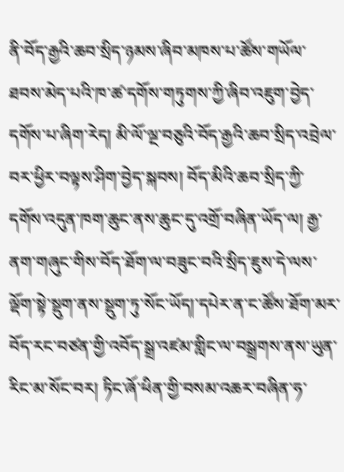ནི་བོད་རྒྱའི་ཆབ་སྲིད་ཉམས་ཞིབ་མཁས་པ་ཚོས་གཡོལ་ཐབས་མེད་པའི་ཁ་ཚ་དགོས་གཏུགས་ཀྱི་ཞིབ་འཇུག་བྱེད་དགོས་པ་ཞིག་རེད། མི་ལོ་ལྔ་བཅུའི་བོད་རྒྱའི་ཆབ་སྲིད་འབྲེལ་བར་ཕྱིར་བལྟས་ཤིག་བྱེད་སྐབས། བོད་མིའི་ཆབ་སྲིད་ཀྱི་དགོས་འདུན་ཁག་ཆུང་ནས་ཆུང་དུ་འགྲོ་བཞིན་ཡོད་ལ། རྒྱ་ནག་གཞུང་གིས་བོད་ཐོག་ལ་བཟུང་བའི་སྲིད་ཇུས་དེ་ལས་ལྡོག་སྟེ་སྡུག་ནས་སྡུག་ཏུ་སོང་ཡོད།་དཔེར་ན་ང་ཚོས་ཐོག་མར་བོད་རང་བཙན་གྱི་འབོད་སྒྲ་འཛམ་གླིང་ལ་བསྒྲགས་ནས་ཡུན་རིང་མ་སོང་བར། ཏིང་ཞོ་ཕིན་གྱི་བསམ་འཆར་བཞིན་ཧ་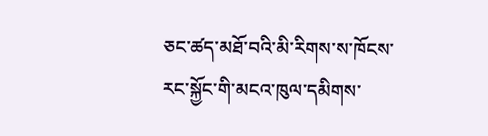ཅང་ཚད་མཐོ་བའི་མི་རིགས་ས་ཁོངས་རང་སྐྱོང་གི་མངའ་ཁུལ་དམིགས་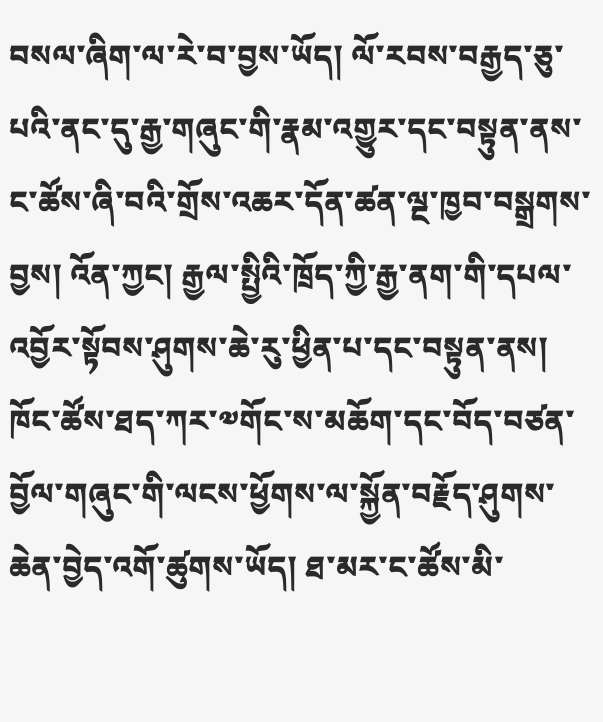བསལ་ཞིག་ལ་རེ་བ་བྱས་ཡོད། ལོ་རབས་བརྒྱད་ཅུ་པའི་ནང་དུ་རྒྱ་གཞུང་གི་རྣམ་འགྱུར་དང་བསྟུན་ནས་ང་ཚོས་ཞི་བའི་གྲོས་འཆར་དོན་ཚན་ལྔ་ཁྱབ་བསྒྲགས་བྱས། འོན་ཀྱང། རྒྱལ་སྤྱིའི་ཁྲོད་ཀྱི་རྒྱ་ནག་གི་དཔལ་འབྱོར་སྟོབས་ཤུགས་ཆེ་རུ་ཕྱིན་པ་དང་བསྟུན་ནས། ཁོང་ཚོས་ཐད་ཀར་༧གོང་ས་མཆོག་དང་བོད་བཙན་བྱོལ་གཞུང་གི་ལངས་ཕྱོགས་ལ་སྐྱོན་བརྗོད་ཤུགས་ཆེན་བྱེད་འགོ་ཚུགས་ཡོད། ཐ་མར་ང་ཚོས་མི་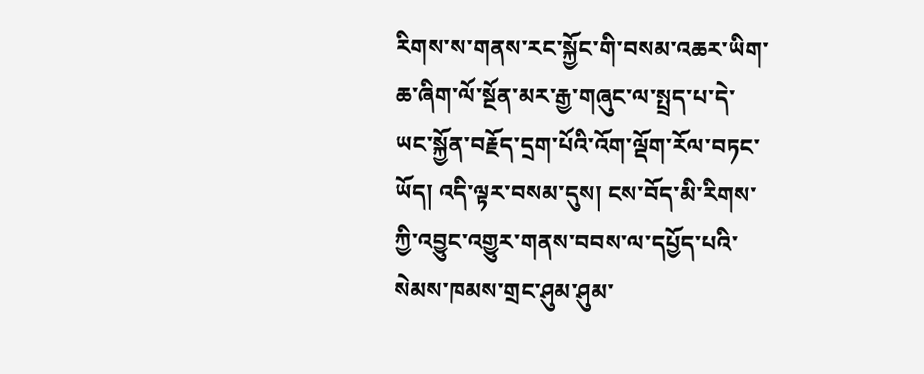རིགས་ས་གནས་རང་སྐྱོང་གི་བསམ་འཆར་ཡིག་ཆ་ཞིག་ལོ་སྔོན་མར་རྒྱ་གཞུང་ལ་སྤྲད་པ་དེ་ཡང་སྐྱོན་བརྗོད་དྲག་པོའི་འོག་ལྡོག་རོལ་བཏང་ཡོད། འདི་ལྟར་བསམ་དུས། ངས་བོད་མི་རིགས་ཀྱི་འབྱུང་འགྱུར་གནས་བབས་ལ་དཔྱོད་པའི་སེམས་ཁམས་གྲང་ཤུམ་ཤུམ་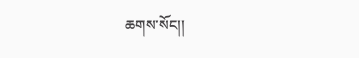ཆགས་སོང།།